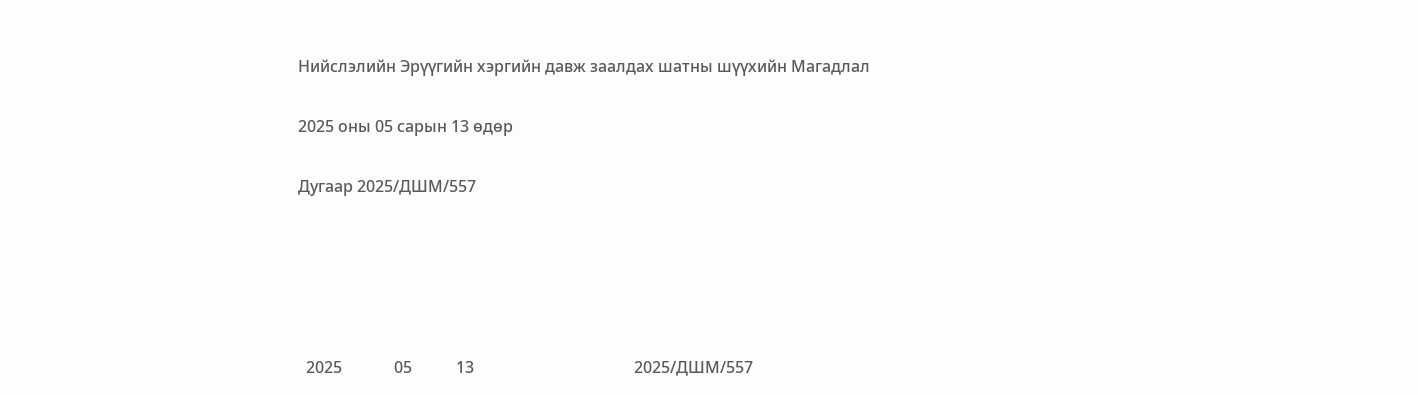Нийслэлийн Эрүүгийн хэргийн давж заалдах шатны шүүхийн Магадлал

2025 оны 05 сарын 13 өдөр

Дугаар 2025/ДШМ/557





  2025             05           13                                        2025/ДШМ/557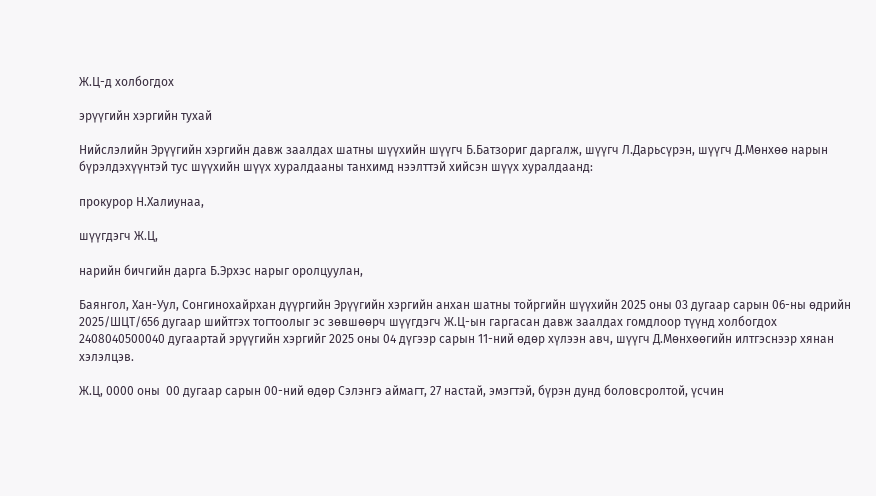Ж.Ц-д холбогдох

эрүүгийн хэргийн тухай

Нийслэлийн Эрүүгийн хэргийн давж заалдах шатны шүүхийн шүүгч Б.Батзориг даргалж, шүүгч Л.Дарьсүрэн, шүүгч Д.Мөнхөө нарын бүрэлдэхүүнтэй тус шүүхийн шүүх хуралдааны танхимд нээлттэй хийсэн шүүх хуралдаанд:

прокурор Н.Халиунаа,

шүүгдэгч Ж.Ц,

нарийн бичгийн дарга Б.Эрхэс нарыг оролцуулан,

Баянгол, Хан-Уул, Сонгинохайрхан дүүргийн Эрүүгийн хэргийн анхан шатны тойргийн шүүхийн 2025 оны 03 дугаар сарын 06-ны өдрийн 2025/ШЦТ/656 дугаар шийтгэх тогтоолыг эс зөвшөөрч шүүгдэгч Ж.Ц-ын гаргасан давж заалдах гомдлоор түүнд холбогдох 2408040500040 дугаартай эрүүгийн хэргийг 2025 оны 04 дүгээр сарын 11-ний өдөр хүлээн авч, шүүгч Д.Мөнхөөгийн илтгэснээр хянан хэлэлцэв.

Ж.Ц, 0000 оны  00 дугаар сарын 00-ний өдөр Сэлэнгэ аймагт, 27 настай, эмэгтэй, бүрэн дунд боловсролтой, үсчин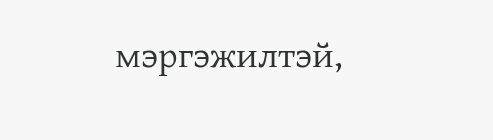мэргэжилтэй,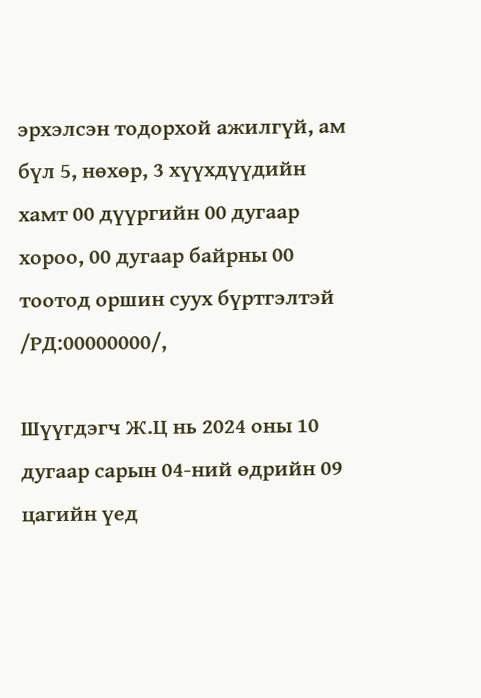эрхэлсэн тодорхой ажилгүй, ам бүл 5, нөхөр, 3 хүүхдүүдийн хамт 00 дүүргийн 00 дугаар хороо, 00 дугаар байрны 00 тоотод оршин суух бүртгэлтэй /РД:00000000/,

Шүүгдэгч Ж.Ц нь 2024 оны 10 дугаар сарын 04-ний өдрийн 09 цагийн үед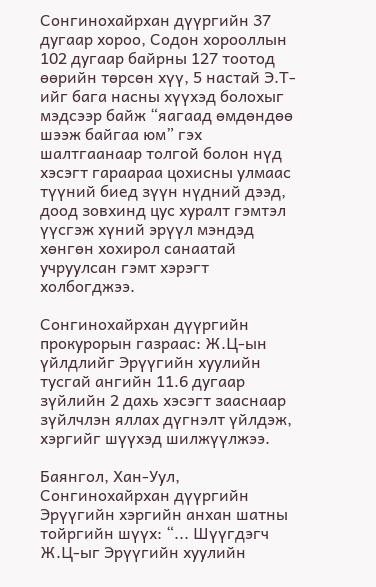Сонгинохайрхан дүүргийн 37 дугаар хороо, Содон хорооллын 102 дугаар байрны 127 тоотод өөрийн төрсөн хүү, 5 настай Э.Т-ийг бага насны хүүхэд болохыг мэдсээр байж “яагаад өмдөндөө шээж байгаа юм” гэх шалтгаанаар толгой болон нүд хэсэгт гараараа цохисны улмаас түүний биед зүүн нүдний дээд, доод зовхинд цус хуралт гэмтэл үүсгэж хүний эрүүл мэндэд хөнгөн хохирол санаатай учруулсан гэмт хэрэгт холбогджээ.

Сонгинохайрхан дүүргийн прокурорын газраас: Ж.Ц-ын үйлдлийг Эрүүгийн хуулийн тусгай ангийн 11.6 дугаар зүйлийн 2 дахь хэсэгт зааснаар зүйлчлэн яллах дүгнэлт үйлдэж, хэргийг шүүхэд шилжүүлжээ.

Баянгол, Хан-Уул, Сонгинохайрхан дүүргийн Эрүүгийн хэргийн анхан шатны тойргийн шүүх: “... Шүүгдэгч Ж.Ц-ыг Эрүүгийн хуулийн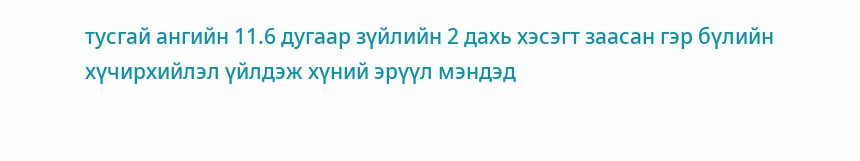тусгай ангийн 11.6 дугаар зүйлийн 2 дахь хэсэгт заасан гэр бүлийн хүчирхийлэл үйлдэж хүний эрүүл мэндэд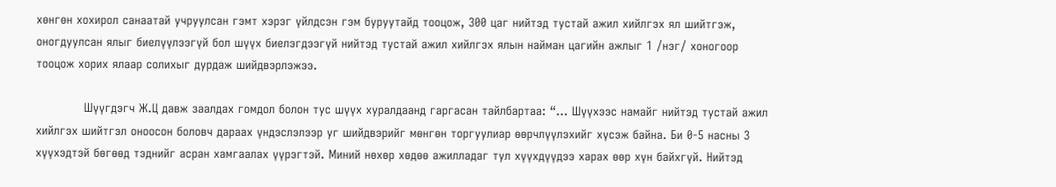хөнгөн хохирол санаатай учруулсан гэмт хэрэг үйлдсэн гэм буруутайд тооцож, 300 цаг нийтэд тустай ажил хийлгэх ял шийтгэж, оногдуулсан ялыг биелүүлээгүй бол шүүх биелэгдээгүй нийтэд тустай ажил хийлгэх ялын найман цагийн ажлыг 1 /нэг/ хоногоор тооцож хорих ялаар солихыг дурдаж шийдвэрлэжээ.

            Шүүгдэгч Ж.Ц давж заалдах гомдол болон тус шүүх хуралдаанд гаргасан тайлбартаа: “... Шүүхээс намайг нийтэд тустай ажил хийлгэх шийтгэл оноосон боловч дараах үндэслэлээр уг шийдвэрийг мөнгөн торгуулиар өөрчлүүлэхийг хүсэж байна. Би 0-5 насны 3 хүүхэдтэй бөгөөд тэднийг асран хамгаалах үүрэгтэй. Миний нөхөр хөдөө ажилладаг тул хүүхдүүдээ харах өөр хүн байхгүй. Нийтэд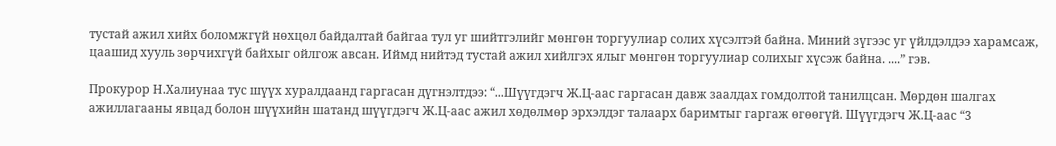тустай ажил хийх боломжгүй нөхцөл байдалтай байгаа тул уг шийтгэлийг мөнгөн торгуулиар солих хүсэлтэй байна. Миний зүгээс уг үйлдэлдээ харамсаж, цаашид хууль зөрчихгүй байхыг ойлгож авсан. Иймд нийтэд тустай ажил хийлгэх ялыг мөнгөн торгуулиар солихыг хүсэж байна. ....” гэв.

Прокурор Н.Халиунаа тус шүүх хуралдаанд гаргасан дүгнэлтдээ: “...Шүүгдэгч Ж.Ц-аас гаргасан давж заалдах гомдолтой танилцсан. Мөрдөн шалгах ажиллагааны явцад болон шүүхийн шатанд шүүгдэгч Ж.Ц-аас ажил хөдөлмөр эрхэлдэг талаарх баримтыг гаргаж өгөөгүй. Шүүгдэгч Ж.Ц-аас “3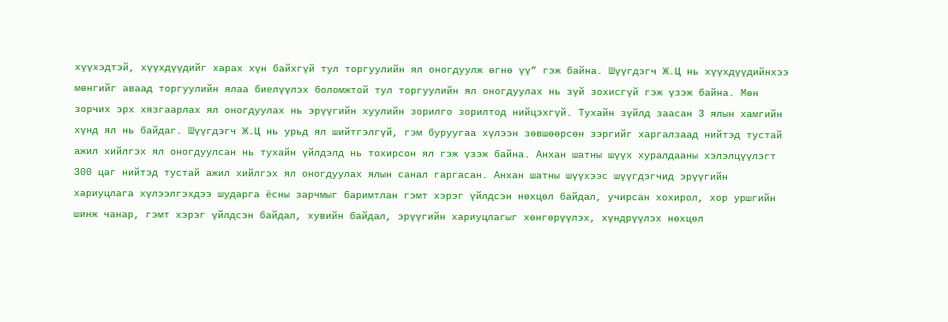хүүхэдтэй, хүүхдүүдийг харах хүн байхгүй тул торгуулийн ял оногдуулж өгнө үү” гэж байна. Шүүгдэгч Ж.Ц нь хүүхдүүдийнхээ мөнгийг аваад торгуулийн ялаа биелүүлэх боломжтой тул торгуулийн ял оногдуулах нь зүй зохисгүй гэж үзэж байна. Мөн зорчих эрх хязгаарлах ял оногдуулах нь эрүүгийн хуулийн зорилго зорилтод нийцэхгүй. Тухайн зүйлд заасан 3 ялын хамгийн хүнд ял нь байдаг. Шүүгдэгч Ж.Ц нь урьд ял шийтгэлгүй, гэм буруугаа хүлээн зөвшөөрсөн зэргийг харгалзаад нийтэд тустай ажил хийлгэх ял оногдуулсан нь тухайн үйлдэлд нь тохирсон ял гэж үзэж байна. Анхан шатны шүүх хуралдааны хэлэлцүүлэгт 300 цаг нийтэд тустай ажил хийлгэх ял оногдуулах ялын санал гаргасан. Анхан шатны шүүхээс шүүгдэгчид эрүүгийн хариуцлага хүлээлгэхдээ шударга ёсны зарчмыг баримтлан гэмт хэрэг үйлдсэн нөхцөл байдал, учирсан хохирол, хор уршгийн шинж чанар, гэмт хэрэг үйлдсэн байдал, хувийн байдал, эрүүгийн хариуцлагыг хөнгөрүүлэх, хүндрүүлэх нөхцөл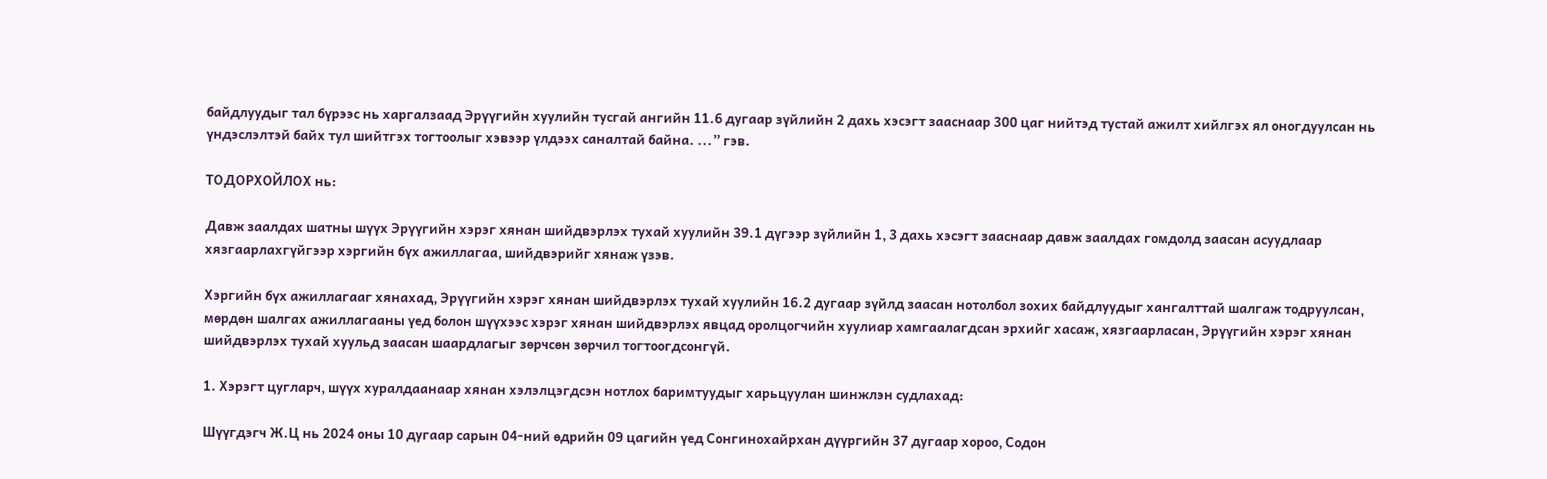байдлуудыг тал бүрээс нь харгалзаад Эрүүгийн хуулийн тусгай ангийн 11.6 дугаар зүйлийн 2 дахь хэсэгт зааснаар 300 цаг нийтэд тустай ажилт хийлгэх ял оногдуулсан нь үндэслэлтэй байх тул шийтгэх тогтоолыг хэвээр үлдээх саналтай байна. ...” гэв.

ТОДОРХОЙЛОХ нь:

Давж заалдах шатны шүүх Эрүүгийн хэрэг хянан шийдвэрлэх тухай хуулийн 39.1 дүгээр зүйлийн 1, 3 дахь хэсэгт зааснаар давж заалдах гомдолд заасан асуудлаар хязгаарлахгүйгээр хэргийн бүх ажиллагаа, шийдвэрийг хянаж үзэв.

Хэргийн бүх ажиллагааг хянахад, Эрүүгийн хэрэг хянан шийдвэрлэх тухай хуулийн 16.2 дугаар зүйлд заасан нотолбол зохих байдлуудыг хангалттай шалгаж тодруулсан, мөрдөн шалгах ажиллагааны үед болон шүүхээс хэрэг хянан шийдвэрлэх явцад оролцогчийн хуулиар хамгаалагдсан эрхийг хасаж, хязгаарласан, Эрүүгийн хэрэг хянан шийдвэрлэх тухай хуульд заасан шаардлагыг зөрчсөн зөрчил тогтоогдсонгүй.

1. Хэрэгт цугларч, шүүх хуралдаанаар хянан хэлэлцэгдсэн нотлох баримтуудыг харьцуулан шинжлэн судлахад:

Шүүгдэгч Ж.Ц нь 2024 оны 10 дугаар сарын 04-ний өдрийн 09 цагийн үед Сонгинохайрхан дүүргийн 37 дугаар хороо, Содон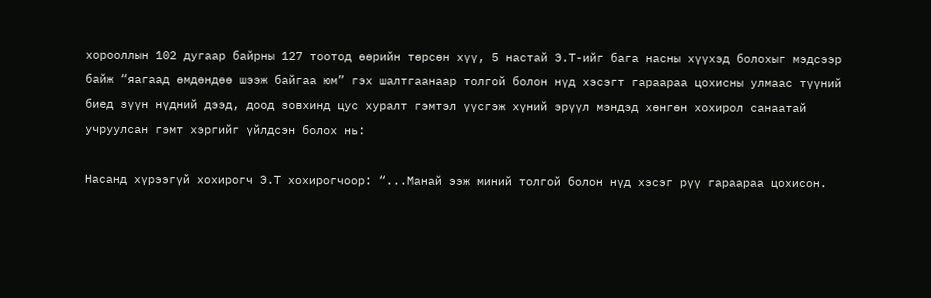хорооллын 102 дугаар байрны 127 тоотод өөрийн төрсөн хүү, 5 настай Э.Т-ийг бага насны хүүхэд болохыг мэдсээр байж “яагаад өмдөндөө шээж байгаа юм” гэх шалтгаанаар толгой болон нүд хэсэгт гараараа цохисны улмаас түүний биед зүүн нүдний дээд, доод зовхинд цус хуралт гэмтэл үүсгэж хүний эрүүл мэндэд хөнгөн хохирол санаатай учруулсан гэмт хэргийг үйлдсэн болох нь:

Насанд хүрээгүй хохирогч Э.Т хохирогчоор: “...Манай ээж миний толгой болон нүд хэсэг рүү гараараа цохисон.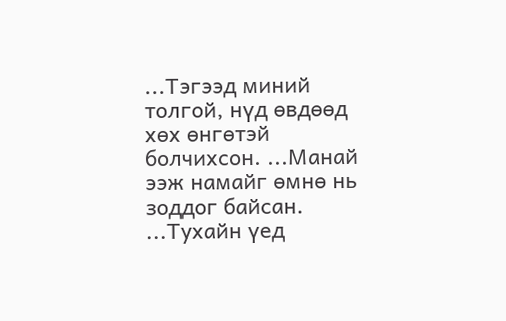...Тэгээд миний толгой, нүд өвдөөд хөх өнгөтэй болчихсон. ...Манай ээж намайг өмнө нь зоддог байсан. ...Тухайн үед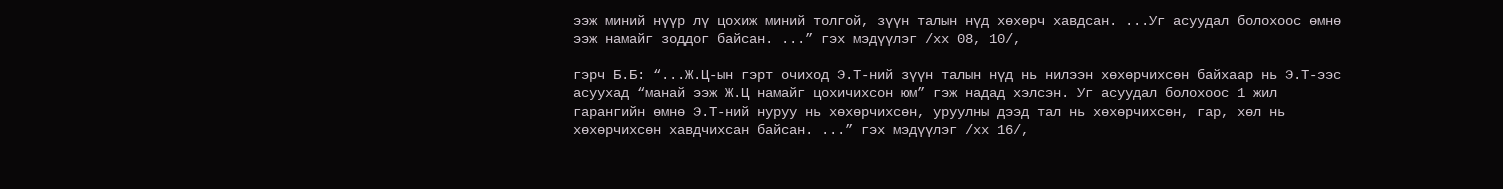ээж миний нүүр лү цохиж миний толгой, зүүн талын нүд хөхөрч хавдсан. ...Уг асуудал болохоос өмнө ээж намайг зоддог байсан. ...” гэх мэдүүлэг /хх 08, 10/,

гэрч Б.Б: “...Ж.Ц-ын гэрт очиход Э.Т-ний зүүн талын нүд нь нилээн хөхөрчихсөн байхаар нь Э.Т-ээс асуухад “манай ээж Ж.Ц намайг цохичихсон юм” гэж надад хэлсэн. Уг асуудал болохоос 1 жил гарангийн өмнө Э.Т-ний нуруу нь хөхөрчихсөн, уруулны дээд тал нь хөхөрчихсөн, гар, хөл нь хөхөрчихсөн хавдчихсан байсан. ...” гэх мэдүүлэг /хх 16/,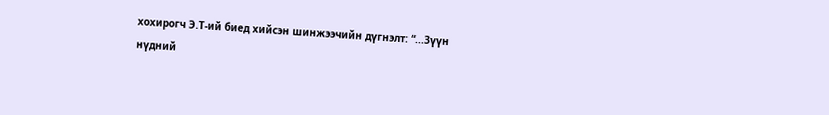хохирогч Э.Т-ий биед хийсэн шинжээчийн дүгнэлт: “...Зүүн нүдний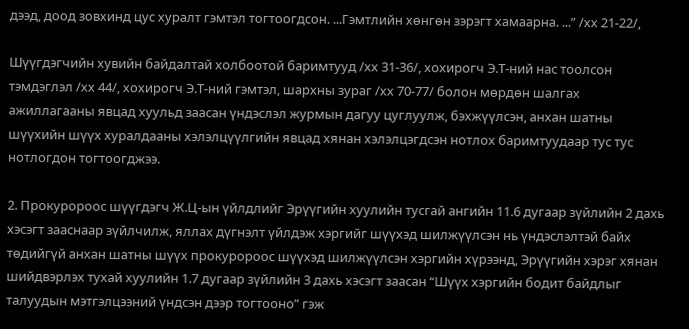дээд, доод зовхинд цус хуралт гэмтэл тогтоогдсон. ...Гэмтлийн хөнгөн зэрэгт хамаарна. ...” /хх 21-22/,

Шүүгдэгчийн хувийн байдалтай холбоотой баримтууд /хх 31-36/, хохирогч Э.Т-ний нас тоолсон тэмдэглэл /хх 44/, хохирогч Э.Т-ний гэмтэл, шархны зураг /хх 70-77/ болон мөрдөн шалгах ажиллагааны явцад хуульд заасан үндэслэл журмын дагуу цуглуулж, бэхжүүлсэн, анхан шатны шүүхийн шүүх хуралдааны хэлэлцүүлгийн явцад хянан хэлэлцэгдсэн нотлох баримтуудаар тус тус нотлогдон тогтоогджээ.

2. Прокуророос шүүгдэгч Ж.Ц-ын үйлдлийг Эрүүгийн хуулийн тусгай ангийн 11.6 дугаар зүйлийн 2 дахь хэсэгт зааснаар зүйлчилж, яллах дүгнэлт үйлдэж хэргийг шүүхэд шилжүүлсэн нь үндэслэлтэй байх төдийгүй анхан шатны шүүх прокуророос шүүхэд шилжүүлсэн хэргийн хүрээнд, Эрүүгийн хэрэг хянан шийдвэрлэх тухай хуулийн 1.7 дугаар зүйлийн 3 дахь хэсэгт заасан “Шүүх хэргийн бодит байдлыг талуудын мэтгэлцээний үндсэн дээр тогтооно” гэж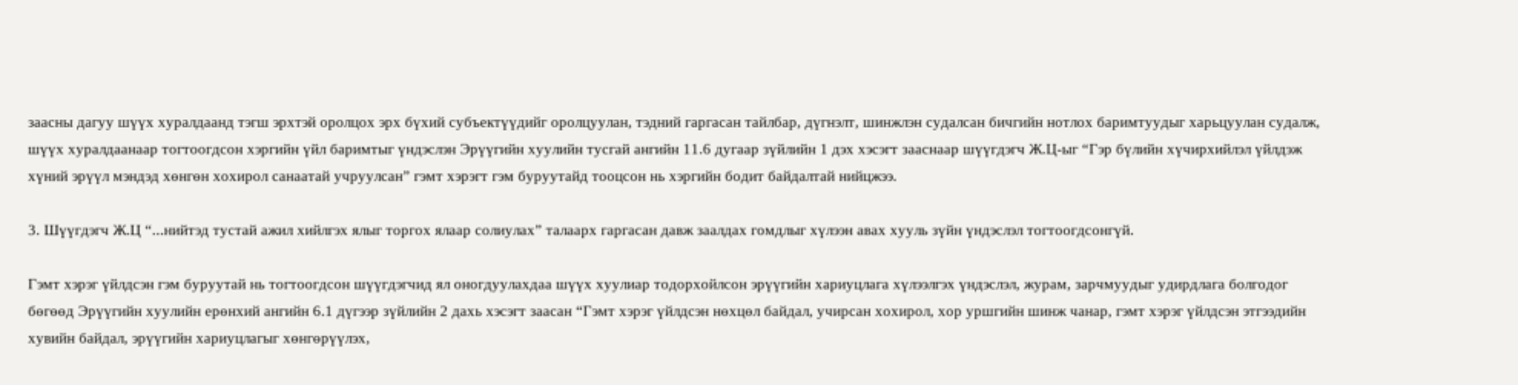заасны дагуу шүүх хуралдаанд тэгш эрхтэй оролцох эрх бүхий субъектүүдийг оролцуулан, тэдний гаргасан тайлбар, дүгнэлт, шинжлэн судалсан бичгийн нотлох баримтуудыг харьцуулан судалж, шүүх хуралдаанаар тогтоогдсон хэргийн үйл баримтыг үндэслэн Эрүүгийн хуулийн тусгай ангийн 11.6 дугаар зүйлийн 1 дэх хэсэгт зааснаар шүүгдэгч Ж.Ц-ыг “Гэр бүлийн хүчирхийлэл үйлдэж хүний эрүүл мэндэд хөнгөн хохирол санаатай учруулсан” гэмт хэрэгт гэм буруутайд тооцсон нь хэргийн бодит байдалтай нийцжээ.

3. Шүүгдэгч Ж.Ц “...нийтэд тустай ажил хийлгэх ялыг торгох ялаар солиулах” талаарх гаргасан давж заалдах гомдлыг хүлээн авах хууль зүйн үндэслэл тогтоогдсонгүй.

Гэмт хэрэг үйлдсэн гэм буруутай нь тогтоогдсон шүүгдэгчид ял оногдуулахдаа шүүх хуулиар тодорхойлсон эрүүгийн хариуцлага хүлээлгэх үндэслэл, журам, зарчмуудыг удирдлага болгодог бөгөөд Эрүүгийн хуулийн ерөнхий ангийн 6.1 дүгээр зүйлийн 2 дахь хэсэгт заасан “Гэмт хэрэг үйлдсэн нөхцөл байдал, учирсан хохирол, хор уршгийн шинж чанар, гэмт хэрэг үйлдсэн этгээдийн хувийн байдал, эрүүгийн хариуцлагыг хөнгөрүүлэх,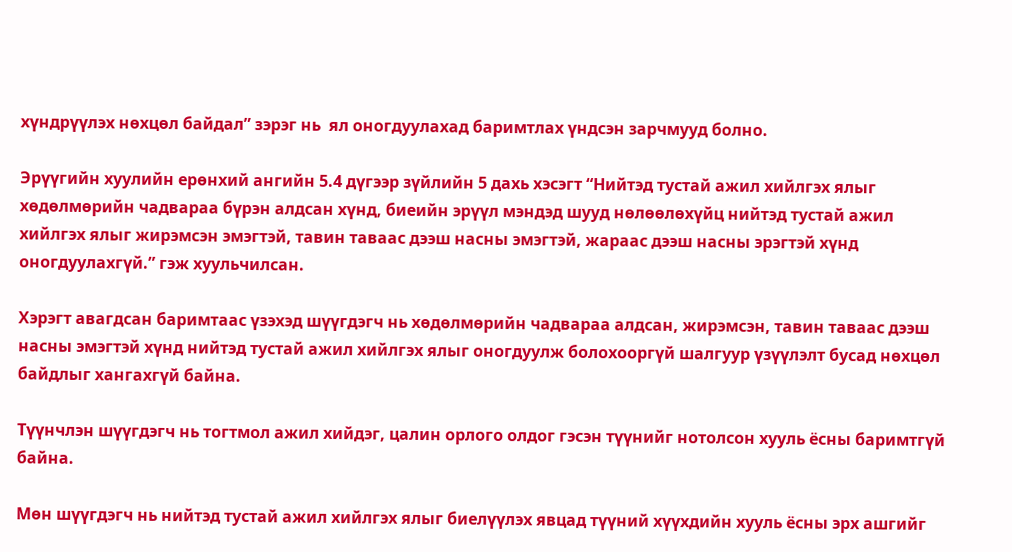хүндрүүлэх нөхцөл байдал” зэрэг нь  ял оногдуулахад баримтлах үндсэн зарчмууд болно.

Эрүүгийн хуулийн ерөнхий ангийн 5.4 дүгээр зүйлийн 5 дахь хэсэгт “Нийтэд тустай ажил хийлгэх ялыг хөдөлмөрийн чадвараа бүрэн алдсан хүнд, биеийн эрүүл мэндэд шууд нөлөөлөхүйц нийтэд тустай ажил хийлгэх ялыг жирэмсэн эмэгтэй, тавин таваас дээш насны эмэгтэй, жараас дээш насны эрэгтэй хүнд оногдуулахгүй.” гэж хуульчилсан.

Хэрэгт авагдсан баримтаас үзэхэд шүүгдэгч нь хөдөлмөрийн чадвараа алдсан, жирэмсэн, тавин таваас дээш насны эмэгтэй хүнд нийтэд тустай ажил хийлгэх ялыг оногдуулж болохооргүй шалгуур үзүүлэлт бусад нөхцөл байдлыг хангахгүй байна.

Түүнчлэн шүүгдэгч нь тогтмол ажил хийдэг, цалин орлого олдог гэсэн түүнийг нотолсон хууль ёсны баримтгүй байна.

Мөн шүүгдэгч нь нийтэд тустай ажил хийлгэх ялыг биелүүлэх явцад түүний хүүхдийн хууль ёсны эрх ашгийг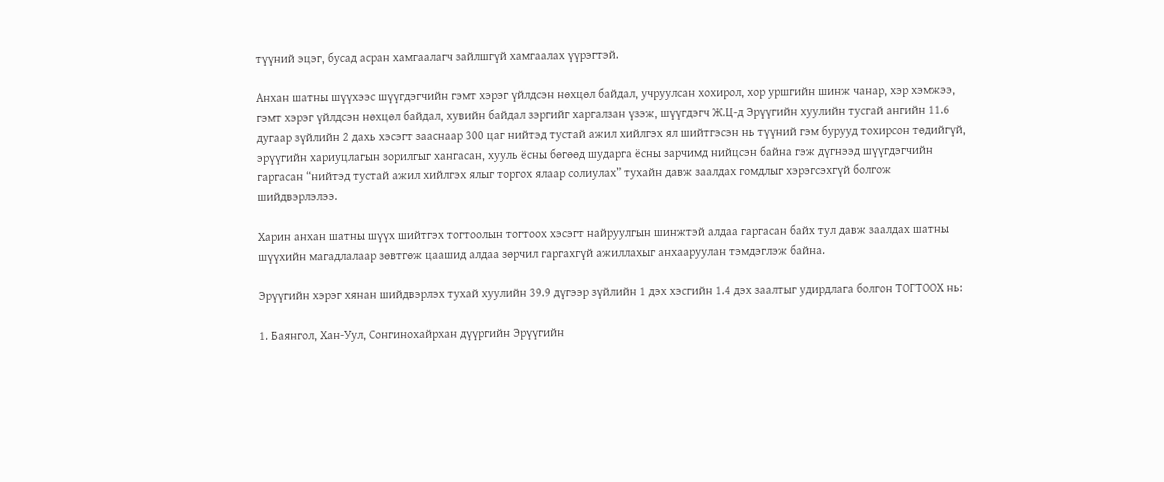түүний эцэг, бусад асран хамгаалагч зайлшгүй хамгаалах үүрэгтэй.

Анхан шатны шүүхээс шүүгдэгчийн гэмт хэрэг үйлдсэн нөхцөл байдал, учруулсан хохирол, хор уршгийн шинж чанар, хэр хэмжээ, гэмт хэрэг үйлдсэн нөхцөл байдал, хувийн байдал зэргийг харгалзан үзэж, шүүгдэгч Ж.Ц-д Эрүүгийн хуулийн тусгай ангийн 11.6 дугаар зүйлийн 2 дахь хэсэгт зааснаар 300 цаг нийтэд тустай ажил хийлгэх ял шийтгэсэн нь түүний гэм бурууд тохирсон төдийгүй, эрүүгийн хариуцлагын зорилгыг хангасан, хууль ёсны бөгөөд шударга ёсны зарчимд нийцсэн байна гэж дүгнээд шүүгдэгчийн гаргасан “нийтэд тустай ажил хийлгэх ялыг торгох ялаар солиулах” тухайн давж заалдах гомдлыг хэрэгсэхгүй болгож шийдвэрлэлээ.

Харин анхан шатны шүүх шийтгэх тогтоолын тогтоох хэсэгт найруулгын шинжтэй алдаа гаргасан байх тул давж заалдах шатны шүүхийн магадлалаар зөвтгөж цаашид алдаа зөрчил гаргахгүй ажиллахыг анхааруулан тэмдэглэж байна.

Эрүүгийн хэрэг хянан шийдвэрлэх тухай хуулийн 39.9 дүгээр зүйлийн 1 дэх хэсгийн 1.4 дэх заалтыг удирдлага болгон ТОГТООХ нь:

1. Баянгол, Хан-Уул, Сонгинохайрхан дүүргийн Эрүүгийн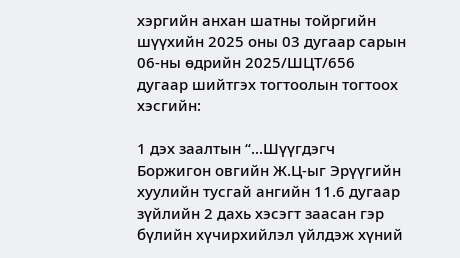хэргийн анхан шатны тойргийн шүүхийн 2025 оны 03 дугаар сарын 06-ны өдрийн 2025/ШЦТ/656 дугаар шийтгэх тогтоолын тогтоох хэсгийн:

1 дэх заалтын “...Шүүгдэгч Боржигон овгийн Ж.Ц-ыг Эрүүгийн хуулийн тусгай ангийн 11.6 дугаар зүйлийн 2 дахь хэсэгт заасан гэр бүлийн хүчирхийлэл үйлдэж хүний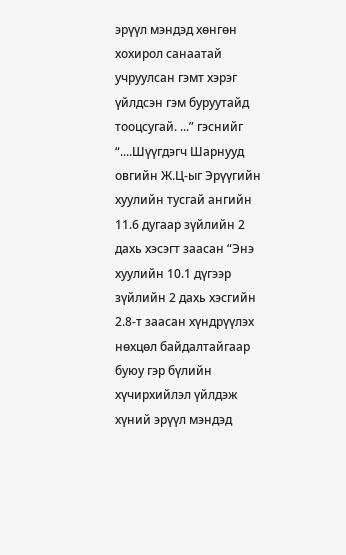эрүүл мэндэд хөнгөн хохирол санаатай учруулсан гэмт хэрэг үйлдсэн гэм буруутайд тооцсугай. ...” гэснийг “....Шүүгдэгч Шарнууд овгийн Ж.Ц-ыг Эрүүгийн хуулийн тусгай ангийн 11.6 дугаар зүйлийн 2 дахь хэсэгт заасан “Энэ хуулийн 10.1 дүгээр зүйлийн 2 дахь хэсгийн 2.8-т заасан хүндрүүлэх нөхцөл байдалтайгаар буюу гэр бүлийн хүчирхийлэл үйлдэж хүний эрүүл мэндэд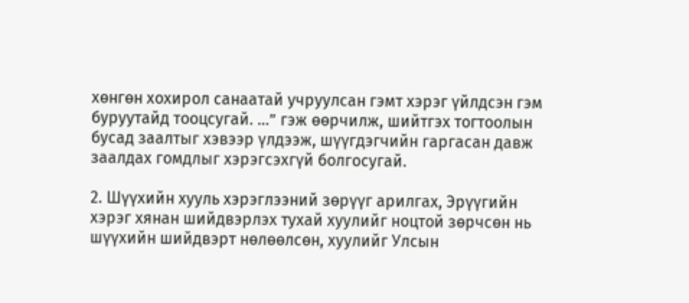хөнгөн хохирол санаатай учруулсан гэмт хэрэг үйлдсэн гэм буруутайд тооцсугай. ...” гэж өөрчилж, шийтгэх тогтоолын бусад заалтыг хэвээр үлдээж, шүүгдэгчийн гаргасан давж заалдах гомдлыг хэрэгсэхгүй болгосугай.

2. Шүүхийн хууль хэрэглээний зөрүүг арилгах, Эрүүгийн хэрэг хянан шийдвэрлэх тухай хуулийг ноцтой зөрчсөн нь шүүхийн шийдвэрт нөлөөлсөн, хуулийг Улсын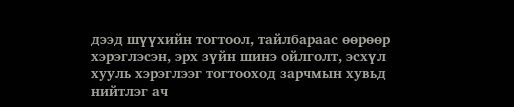дээд шүүхийн тогтоол, тайлбараас өөрөөр хэрэглэсэн, эрх зүйн шинэ ойлголт, эсхүл хууль хэрэглээг тогтооход зарчмын хувьд нийтлэг ач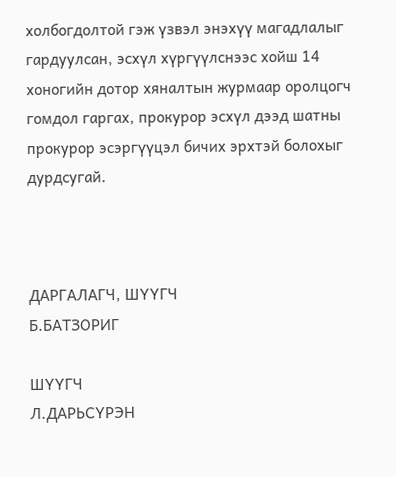холбогдолтой гэж үзвэл энэхүү магадлалыг гардуулсан, эсхүл хүргүүлснээс хойш 14 хоногийн дотор хяналтын журмаар оролцогч гомдол гаргах, прокурор эсхүл дээд шатны прокурор эсэргүүцэл бичих эрхтэй болохыг дурдсугай.



ДАРГАЛАГЧ, ШҮҮГЧ                                       Б.БАТЗОРИГ

ШҮҮГЧ                                                               Л.ДАРЬСҮРЭН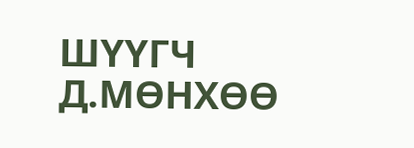ШҮҮГЧ                                                               Д.МӨНХӨӨ